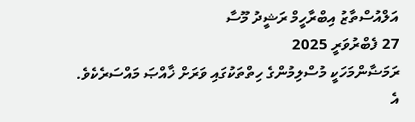އަލްއުސްތާޒު އިބްރާހީމް ރަޝީދު މޫސާ
27 ފެބްރުވަރީ 2025
ރަމަޟާންމަހަކީ މުސްލިމުންގެ ހިތްތަކުގައި ވަރަށް ޚާއްޞަ މައްސަރެކެވެ. އެ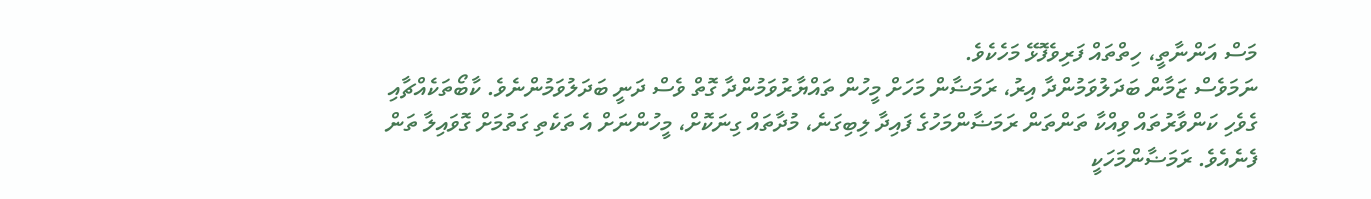މަސް އަންނާތީ، ހިތްތައް ފަރިވެފޮޅޭ މަހެކެވެ.
ނަމަވެސް ޒަމާން ބަދަލުވަމުންދާ އިރު، ރަމަޟާން މަހަށް މީހުން ތައްޔާރުވަމުންދާ ގޮތް ވެސް ދަނީ ބަދަލުވަމުންނެވެ. ކާބޯތަކެއްޗާއި ގެވެހި ކަންވާރުތައް ވިއްކާ ތަންތަން ރަމަޟާންމަހުގެ ފައިދާ ލިބިގަނެ، މުދާތައް ގިނަކޮށް، މީހުންނަށް އެ ތަކެތި ގަތުމަށް ގޮވައިލާ ތަން ފެނެއެވެ. ރަމަޟާންމަހަކީ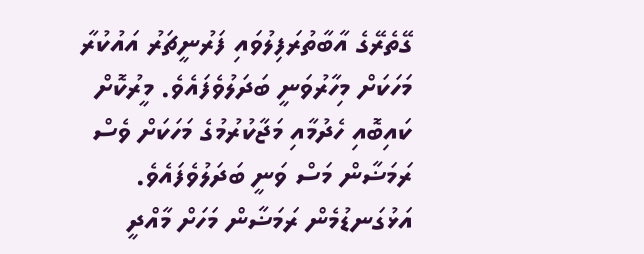ގޭތެރޭގެ އާބާތުރަފިލުވައި ފަރުނީޗަރު އައުކުރާ މަހަކަށް މިހާރުވަނީ ބަދަލުވެފައެވެ. މީރުކޮށް ކައިބޮއި ހެދުމާއި މަޖާކުރުމުގެ މަހަކަށް ވެސް ރަމަޟާން މަސް ވަނީ ބަދަލުވެފައެވެ.
އަޅުގަނޑުމެން ރަމަޟާން މަހަށް މާއްދީ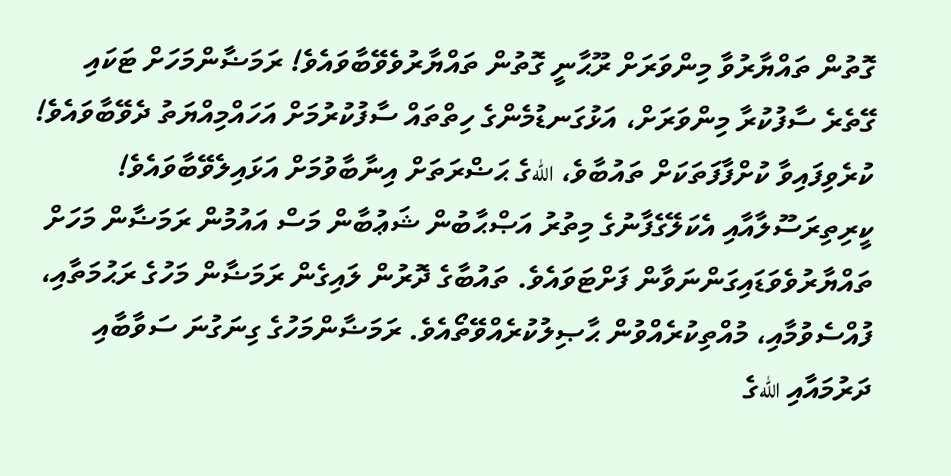ގޮތުން ތައްޔާރުވާ މިންވަރަށް ރޫޙާނީ ގޮތުން ތައްޔާރުވެވޭބާވައެވެ! ރަމަޟާންމަހަށް ޓަކައި ގޭތެރެ ސާފުކުރާ މިންވަރަށް، އަޅުގަނޑުމެންގެ ހިތްތައް ސާފުކުރުމަށް އަހައްމިއްޔަތު ދެވޭބާވައެވެ! ކުރެވިފައިވާ ކުށްފާފަތަކަށް ތައުބާވެ، اللهގެ ޙަޟްރަތަށް އިނާބާވުމަށް އަޅައިލެވޭބާވައެވެ!
ކީރިތިރަސޫލާއާއި އެކަލޭގެފާނުގެ މިތުރު އަޞްޙާބުން ޝަޢުބާން މަސް އައުމުން ރަމަޟާން މަހަށް ތައްޔާރުވެވަޑައިގަންނަވާން ފަށްޓަވައެވެ. ތައުބާގެ ދޮރުން ލައިގެން ރަމަޟާން މަހުގެ ރަޙުމަތާއި، ފުއްސެވުމާއި، މުއްތިކުރެއްވުން ޙާޞިލުކުރެއްވޭތޯއެވެ. ރަމަޟާންމަހުގެ ގިނަގުނަ ސަވާބާއި ދަރުމައާއި اللهގެ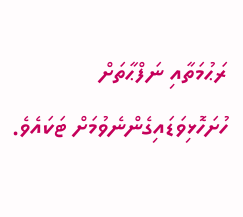ރަޙުމަތާއި ނަފްޙާތަށް ހުށަހޮޅިވަޑައިގެންނެވުމަށް ޓަކައެވެ.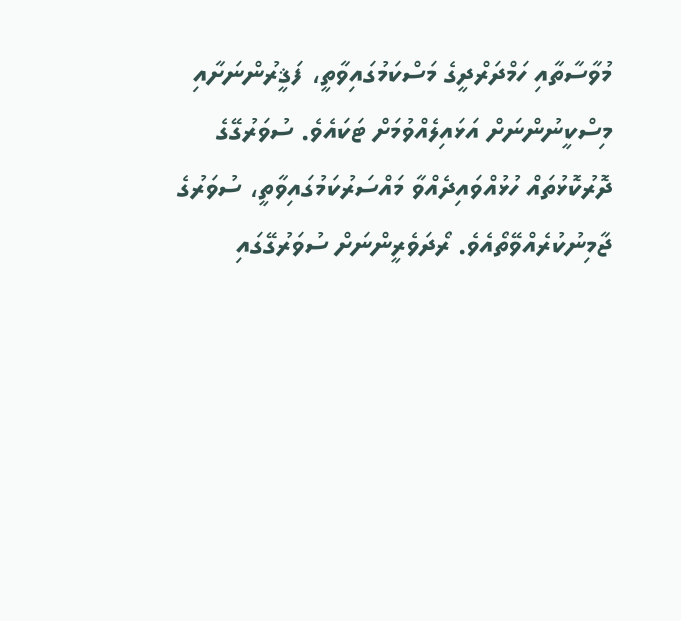މުވާސާތާއި ހަމްދަރްދީގެ މަސްކަމުގައިވާތީ، ފަޤީރުންނަށާއި މިސްކީނުންނަށް އަޅައިލެއްވުމަށް ޓަކައެވެ. ސުވަރުގޭގެ ދޮރުކޮޅުތައް ހުޅުއްވައިދެއްވާ މައްސަރުކަމުގައިވާތީ، ސުވަރުގެ ޖާމިނުކުރެއްވޭތޯއެވެ. ރޯދަވެރީންނަށް ސުވަރުގޭގައި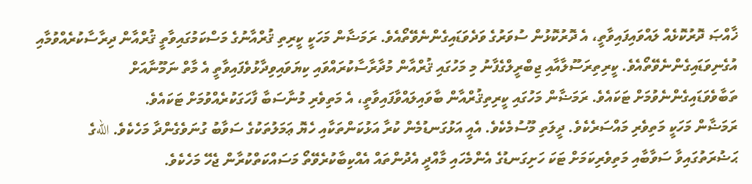ޚާއްޞަ ދޮރުކޮޅެއް ލައްވައިފައިވާތީ، އެ ދޮރުކޮޅުން ސުވަރުގެ ވަދެވަޑައިގެންނެވޭތޯއެވެ. ރަމަޟާން މަހަކީ ކީރިތި ޤުރްއާނުގެ މަސްކަމުގައިވާތީ ޤުރްއާން ދިރާސާކުރެއްވުމާއި އުގެނިވަޑައިގެންނެވޭތޯއެވެ. ކީރިތިރަސޫލާއާއި ޖިބްރީލްގެފާނު މި މަހުގައި ޤުރްއާން މުދާރާސާކުރައްވައި ކިޔަވައިވިދާޅުވެފައިވާތީ އެ މާތް ނަމޫނާއަށް ތަބާވެވަޑައިގެންނެވުމަށް ޓަކައެވެ. ރަމަޟާން މަހުގައި ކީރިތިޤުރްއާން ބާވައިލައްވާފައިވާތީ، އެ މަތިވެރި މުނާސަބާ ފާހަގަކުރެއްވުމަށް ޓަކައެވެ.
ރަމަޟާން މަހަކީ މަތިވެރި މައްސަރެކެވެ. ދީލަތި މޫސުމެކެވެ. އެއީ އަޅުގަނޑުމެން ކުރާ އަޅުކަންތަކާއި ހެޔޮ ޢަމަލުތަކުގެ ސަވާބު ގުނަވެގެންދާ މަހެކެވެ. اللهގެ ޙަޟުރަތުގައިވާ ސަވާބާއި މަތިވެރިކަމަށް ޓަކަ ހަށިގަނޑުގެ އެންމެހައި މާއްދީ އެދުންތައް އެއްކިބާކުރެވޭތޯ މަސައްކަތްކުރާން ޖެހޭ މަހެކެވެ.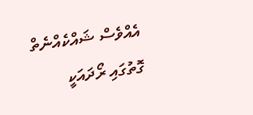އެއްވެސް ޝައްކެއްނެތް ގޮތުގައި ރޯދައަކީ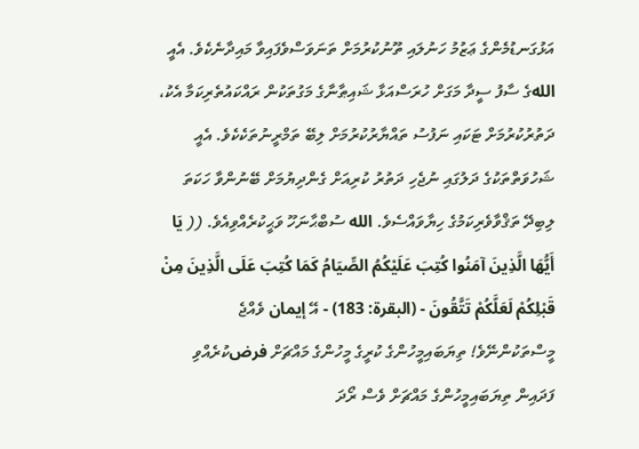އަޅުގަނޑުމެންގެ ޢަޒުމު ހަނުލައި ތޫނުކުރުމަށް ތަނަވަސްވެފައިވާ މައިދާނެކެވެ. އެއީ اللهގެ ސާފު ސީދާ މަގަށް ހުރަސްއަޅާ ޝައިޠާނާގެ މަގުތަކުން ރައްކައުތެރިކަމާ އެކު، ދަތުރުކުރުމަށް ޓަކައި ނަފުސު ތައްޔާރުކުރުމަށް ލިބޭ ތަމްރީނުތަކެކެވެ. އެއީ ޝަހުވަތްތަކުގެ ދަލުގައި ނުޖެހި ދަތުރު ކުރިއަށް ގެންދިޔުމަށް ބޭނުންވާ ހަކަތަ ލިބިދޭ ތަޤްވާވެރިކަމުގެ ހިޔާވައްސެވެ. الله ސުބްޙާނަހޫ ވަޙީކުރެއްވިއެވެ. (( يَا أَيُّهَا الَّذِينَ آمَنُوا كُتِبَ عَلَيْكُمُ الصِّيَامُ كَمَا كُتِبَ عَلَى الَّذِينَ مِنْ قَبْلِكُمْ لَعَلَّكُمْ تَتَّقُونَ - (البقرة: 183) - އޭ إيمان ވެއްޖެ މީސްތަކުންނޭވެ! ތިޔަބައިމީހުންގެ ކުރީގެ މީހުންގެ މައްޗަށް فرضކުރެއްވި ފަދައިން ތިޔަބައިމީހުންގެ މައްޗަށް ވެސް ރޯދަ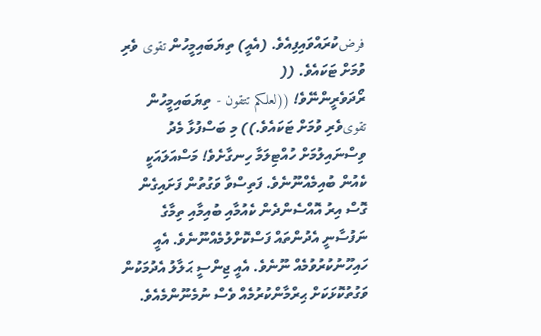فرضކުރައްވައިފިއެވެ. (އެއީ) ތިޔަބައިމީހުން تقوى ވެރި ވުމަށް ޓަކައެވެ. ((
ރޯދަވެރީންނޭވެ! ((لعلكم تتقون - ތިޔަބައިމީހުން تقوىވެރި ވުމަށް ޓަކައެވެ.)) މި ބަސްފުޅާ މެދު ވިސްނައިލުމަށް ހުއްޓިލަމާ ހިނގާށެވެ! މަސްއަލައަކީ ކެއުން ބުއިމެއްނޫނެވެ. ފަތިސްވާ ވަގުތުން ފަށައިގެން ގޮސް އިރު އޮއްސެންދެން ކެއުމާއި ބުއިމާއި ތިމާގެ ނަފުސާނީ އެދުންތައް ފަސްކޮށްލުމެއްނޫނެވެ. އެއީ ހައިހޫނުކުރުވުމެއް ނޫނެވެ. އެއީ ޖިންސީ ޙަލާލު އެދުމަކުން ވަގުތުކޮޅަކަށް ޙިރްމާންކުރުމެއް ވެސް ނުމެނޫންމެއެވެ.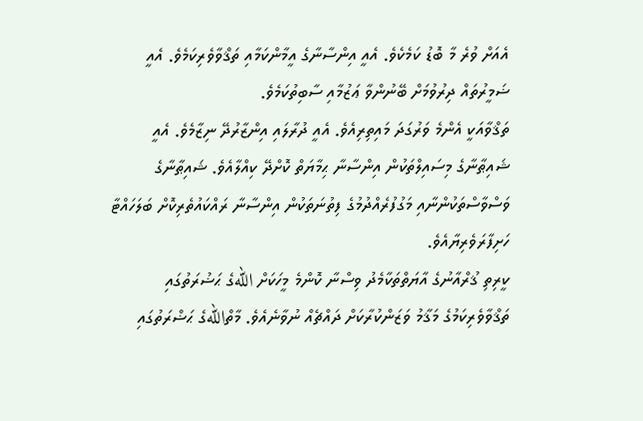އެއަށް ވުރެ މާ ބޮޑު ކަމެކެވެ. އެއީ އިންސާނާގެ އީމާންކަމާއި ތަޤްވާވެރިކަމެވެ. އެއީ ޟަމީރުތައް ދިރުވުމަށް ބޭނުންވާ ޢަޒުމާއި ސާބިތުކަމެވެ.
ތަޤްވާއަކީ އެންމެ ވަރުގަދަ މައިތިރިއެވެ. އެއީ ދުރާލައި އިންޒާރުދޭ ނިޒާމެވެ. އެއީ ޝައިޠާނާގެ މިސައިލްތަކުން އިންސާނާ ޙިމާޔަތް ކޮށްދޭ ކިއްލާއެވެ. ޝައިޠާނާގެ ވަސްވާސްތަކުންނާއި މަގުފުރެއްދުމުގެ ފިތުނަތަކުން އިންސާނާ ރައްކައުތެރިކޮށް ބަލަހައްޓާ ހަށިފާރަވެރިޔާއެވެ.
ކީރިތި ޤުރްއާނުގެ އާޔަތްތަކާމެދު ވިސްނާ ކޮންމެ މީހަކަށް اللهގެ ޙަޟުރަތުގައި ތަޤްވާވެރިކަމުގެ މަޤާމު ވަޒަންކުރާކަށް ދައްޗެއް ނުވާނެއެވެ. މާތްاللهގެ ޙަޟްރަތުގައި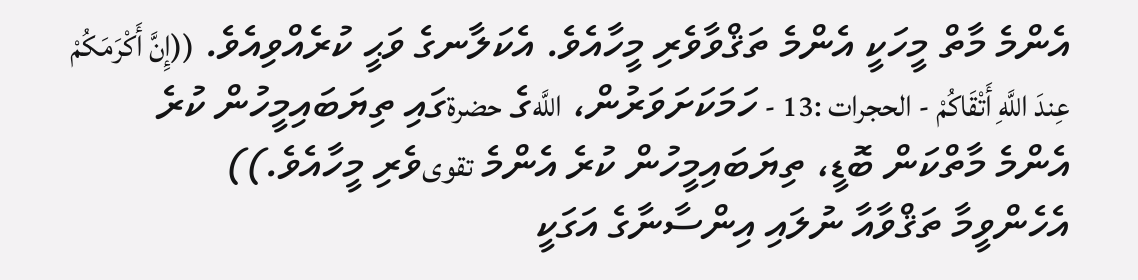އެންމެ މާތް މީހަކީ އެންމެ ތަޤްވާވެރި މީހާއެވެ. އެކަލާނގެ ވަޙީ ކުރެއްވިއެވެ. ((إِنَّ أَكْرَمَكُمْ عِندَ اللَّهِ أَتْقَاكُمْ - الحجرات :13 - ހަމަކަށަވަރުން، اللَّهގެ حضرةގައި ތިޔަބައިމީހުން ކުރެ އެންމެ މާތްކަން ބޮޑީ، ތިޔަބައިމީހުން ކުރެ އެންމެ تقوىވެރި މީހާއެވެ.))
އެހެންވީމާ ތަޤްވާއާ ނުލައި އިންސާނާގެ އަގަކީ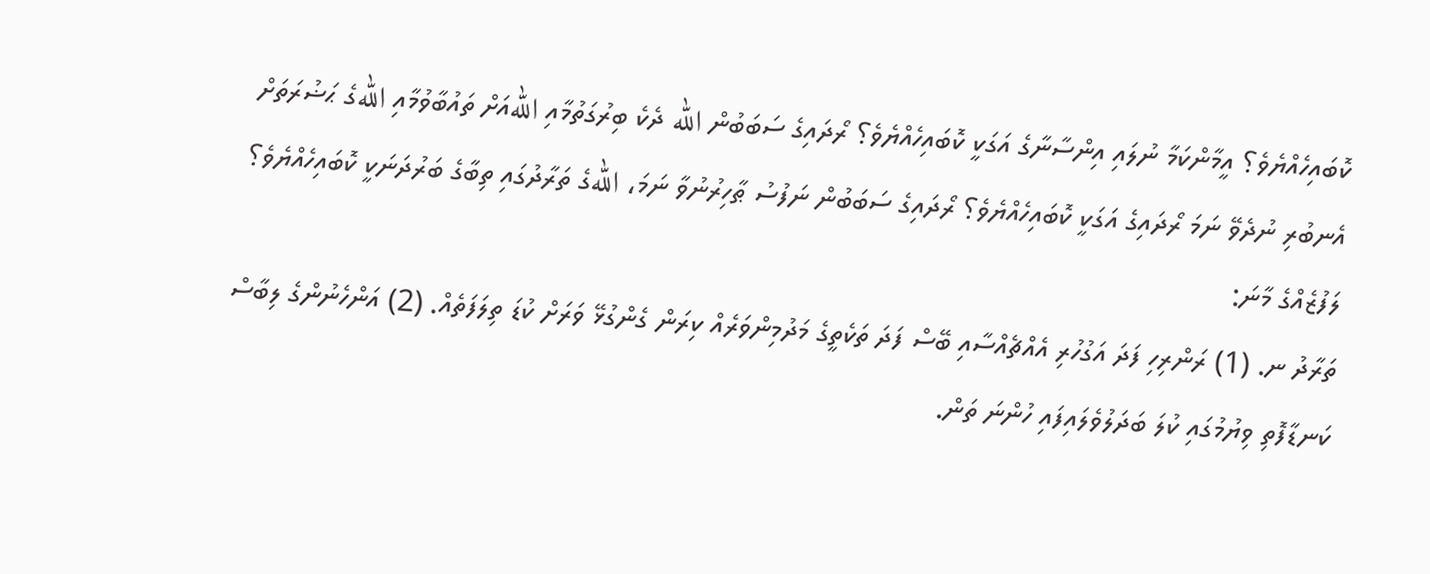ކޮބައިހެއްޔެވެ؟ އީމާންކަމާ ނުލައި އިންސާނާގެ އަގަކީ ކޮބައިހެއްޔެވެ؟ ރޯދައިގެ ސަބަބުން الله ދެކެ ބިރުގަތުމާއި اللهއަށް ތައުބާވުމާއި اللهގެ ޙަޟުރަތަށް އެނބުރި ނުދެވޭ ނަމަ ރޯދައިގެ އަގަކީ ކޮބައިހެއްޔެވެ؟ ރޯދައިގެ ސަބަބުން ނަފުސު ޠާހިރުނުވާ ނަމަ، اللهގެ ތަރާދުގައި ތިބާގެ ބަރުދަނަކީ ކޮބައިހެއްޔެވެ؟
ލަފުޒެއްގެ މާނަ:
ތަރާދު ނ. (1) ރަންރިހި ފަދަ އަގުހުރި އެއްޗެއްސާއި ބޭސް ފަދަ ތަކެތީގެ މަދުމިންވަރެއް ކިރަން ގެންގުޅޭ ވަރަށް ކުޑަ ތިލަފަތެއް. (2) އަންހެނުންގެ ލިބާސް ކަނޑާފޮތި ވިޔުމުގައި ކުލަ ބަދަލުވެލައިފައި ހުންނަ ތަން.